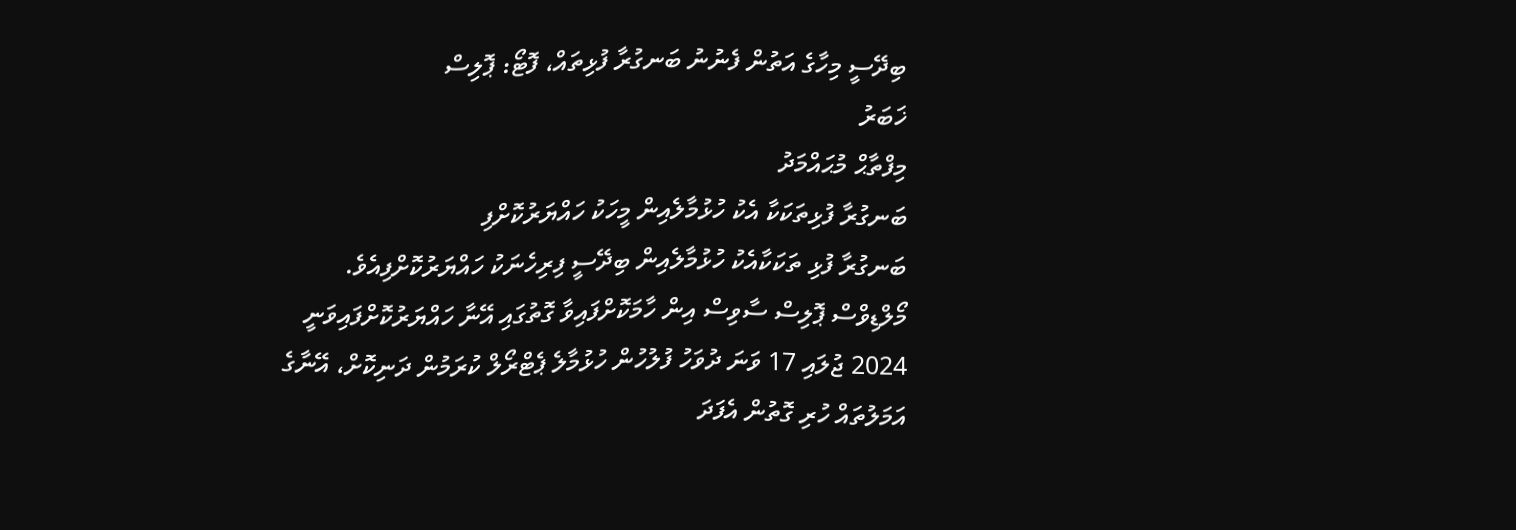ބިދޭސީ މިހާގެ އަތުން ފެނުނު ބަނގުރާ ފުޅިތައް، ފޮޓޯ: ޕޮލިސް
ޚަބަރު
މިފްތާޙް މުޙައްމަދު
ބަނގުރާ ފުޅިތަކަކާ އެކު ހުޅުމާލެއިން މީހަކު ހައްޔަރުކޮށްފި
ބަނގުރާ ފުޅި ތަކަކާއެކު ހުޅުމާލެއިން ބިދޭސީ ފިރިހެނަކު ހައްޔަރުކޮށްފިއެވެ.
މޯލްޑިވްސް ޕޮލިސް ސާވިސް އިން ހާމަކޮށްފައިވާ ގޮތުގައި އޭނާ ހައްޔަރުކޮށްފައިވަނީ 2024 ޖުލައި 17 ވަނަ ދުވަހު ފުލުހުން ހުޅުމާލެ ޕެޓްރޯލް ކުރަމުން ދަނިކޮށް، އޭނާގެ އަމަލުތައް ހުރި ގޮތުން އެފަދަ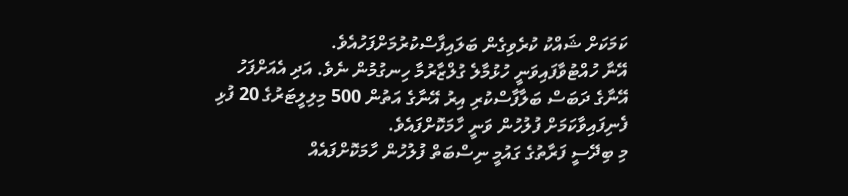ކަމަކަށް ޝައްކު ކުރެވިގެން ބަލައިފާސްކުރުމަށްފަހުއެވެ.
އޭނާ ހުއްޓުވާފައިވަނީ ހުޅުމާލެ ގުލްޒާރުމާ ހިނގުމުން ނެވެ. އަދި އެއަށްފަހު އޭނާގެ ދަބަސް ބަލާފާސްކުރި އިރު އޭނާގެ އަތުން 500 މިލިލީޓަރުގެ 20 ފުޅި ފެނިފައިވާކަމަށް ފުލުހުން ވަނީ ހާމަކޮށްފައެވެ.
މި ބިދޭސީ ފަރާތުގެ ގައުމީ ނިސްބަތް ފުލުހުން ހާމަކޮށްފައެއް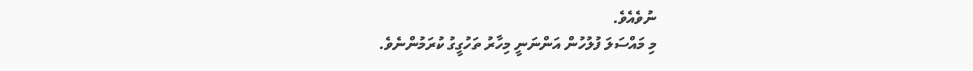ނުވެއެވެ.
މި މައްސަލަ ފުލުހުން އަންނަނީ މިހާރު ތަހުގީގު ކުރަމުންނެވެ.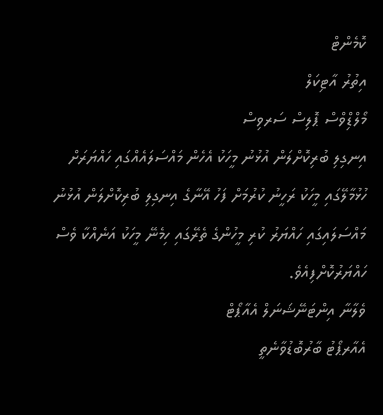ކޮމެންޓް
އިތުރު އާޓިކަލް
މޯލްޑިްވްސް ޕޮލިސް ސަރވިސް
އިނގިލި ބުރިކޮށްލަން އުޅުނު މީހަކު އެހެން މައްސަލައެއްގައި ހައްޔަރަށް
ހުޅުމާލޭގައި މީހަކު ރަހީނު ކުރުމަށް ފަހު އޭނާގެ އިނގިލި ބުރިކޮށްލަން އުޅުނު މައްސަލައިގައި ހައްޔަރު ކުރި މީހުންގެ ތެރޭގައި ހިމެނޭ މީހަކު އަނެއްކާ ވެސް ހައްޔަރުކޮށްފިއެވެ.
ވެލާނާ އިންޓަނޭޝަނަލް އެއާޕޯޓް
އެއާރޕޯޓު ބާރުބޮޑުވާނެތީ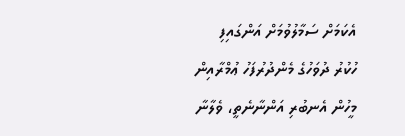އެކަމަށް ސަމާލުވުމަށް އަންގައިފި
ހުކުރު ދުވަހުގެ މެންދުރުފަހު ޢުމްރާއިން މީހުން އެނބުރި އަންނާނެތީ، ވެލާނާ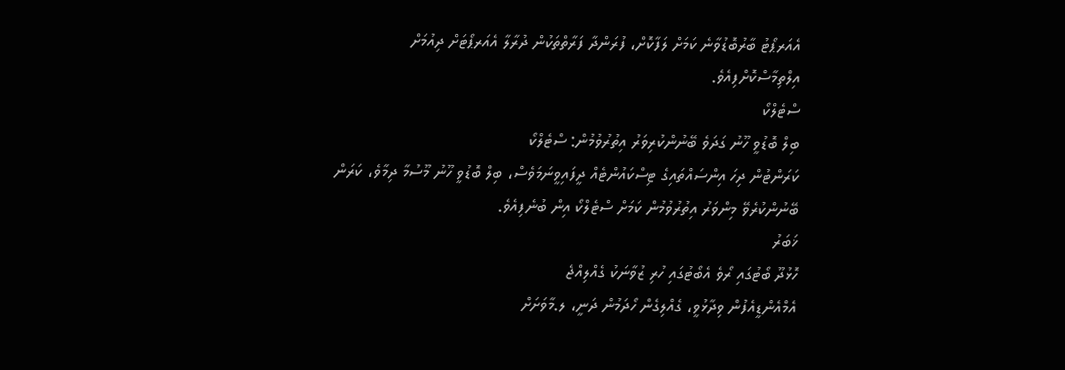އެއަރޕޯޓު ބާރުބޮޑުވާނެ ކަމަށް ލަފާކޮށް، ފުރަންދާ ފަރާތްތަކުން ދުރާލާ އެއަރޕޯޓަށް ދިއުމަށް އިލްތިމާސްކޮށްފިއެވެ.
ސްޓެލްކޯ
ބިލް ބޮޑުވީ ހޫނު ގަދަވެ ބޭނުންކުރިވަރު އިތުރުވުމުން: ސްޓެލްކޯ
ކަރަންޓުން ދިހަ އިންސައްތައިގެ ޓިސްކައުންޓެއް ދީފައިވީނަމަވެސް، ބިލް ބޮޑުވީ ހޫނު މޫސުމާ ދިމާވެ، ކަރަން ބޭނުންކުރެވޭ މިންވަރު އިތުރުވުމުން ކަމަށް ސްޓެލްކޯ އިން ބުނެފިއެވެ.
ޚަބަރު
ހޮޅުދޫ ބޯޓުގައި ރޯވެ އެބޯޓުގައި ހުރި ޒުވާނަކު ގެއްލިއްޖެ
އެމްއެންޑީއެފުން ވިދާޅުވީ، ގެއްލިގެން ހޯދަމުން ދަނީ، ލ.މާވަށަށް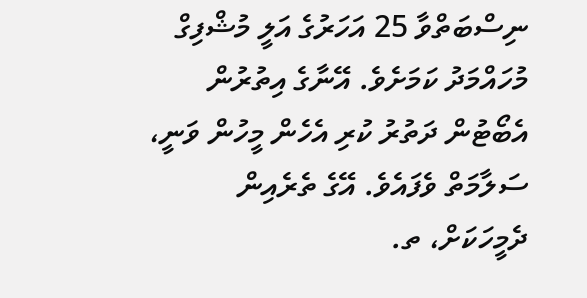ނިސްބަތްވާ 25 އަހަރުގެ އަލީ މުޝްފިގް މުހައްމަދު ކަމަށެވެ. އޭނާގެ އިތުރުން އެބޯޓުން ދަތުރު ކުރި އެހެން މީހުން ވަނީ، ސަލާމަތް ވެފައެވެ. އޭގެ ތެރެއިން ދެމީހަކަށް، ތ.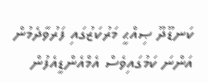ކަނޑޫދޫ ޞިއްޙީ މަރުކަޒުގައި ފަރުވާދެމުން އަންނަ ކަމުގައިވެސް އެމްއެންޑީއެފުން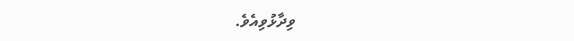ވިދާޅުވިއެވެ.